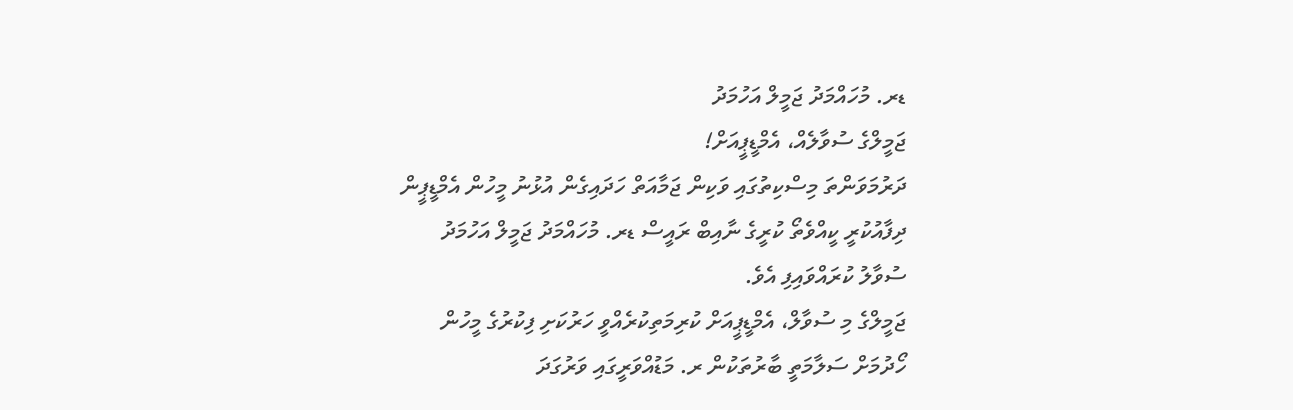ޑރ. މުހައްމަދު ޖަމީލް އަހުމަދު
ޖަމީލްގެ ސުވާލެއް، އެމްޑީޕީއަށް!
ދަރުމަވަންތަ މިސްކިތުގައި ވަކިން ޖަމާއަތް ހަދައިގެން އުޅުނު މީހުން އެމްޑީޕީން ދިފާއުކުރީ ކީއްވެތޯ ކުރީގެ ނާއިބް ރައީސް ޑރ. މުހައްމަދު ޖަމީލް އަހުމަދު ސުވާލު ކުރައްވައިފި އެވެ.
ޖަމީލްގެ މި ސުވާލް، އެމްޑީޕީއަށް ކުރިމަތިކުރެއްވީ ހަރުކަށި ފިކުރުގެ މީހުން ހޯދުމަށް ސަލާމަތީ ބާރުތަކުން ރ. މަޑުއްވަރީގައި ވަރުގަދަ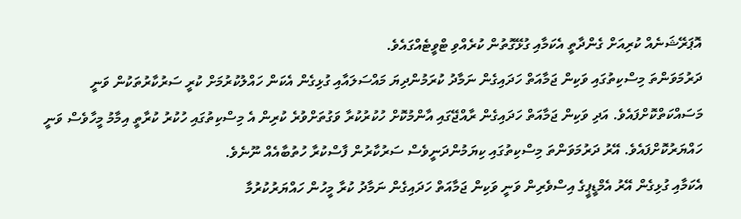އޮޕަރޭޝަނެއް ކުރިއަށް ގެންދާތީ އެކަމާއި ގުޅޭގޮތުން ކުރެއްވި ޓްވީޓެއްގައެވެ.
ދަރުމަވަންތަ މިސްކިތުގައި ވަކިން ޖަމާއަތް ހަދައިގެން ނަމާދު ކުރަމުންދިޔަ މައްސަލައާއި ގުޅިގެން އެކަން ހައްލުކުރުމަށް ކުރީ ސަރުކާރުތަކުން ވަނީ މަސައްކަތްކޮށްފައެވެ. އަދި ވަކިން ޖަމާއަތް ހަދައިގެން ރާއްޖޭގައި އާންމުކޮށް ހުކުރުކުރާ ވަގުތަށްވުރެ ކުރިން އެ މިސްކިތުގައި ހުކުރު ކުރާތީ އިމާމު މީހާވެސް ވަނީ ހައްޔަރުކޮށްފައެވެ. އޭރު ދަރުމަވަންތަ މިސްކިތުގައި ކިޔަމުންދަނީވެސް ސަރުކާރުން ފާސްކުރާ ހުތުބާއެއް ނޫނެވެ.
އެކަމާއި ގުޅިގެން އޭރު އެމްޑީޕީގެ އިސްވެރިން ވަނީ ވަކިން ޖަމާއަތް ހަދައިގެން ނަމާދު ކުރާ މީހުން ހައްޔަރުކުރުމާ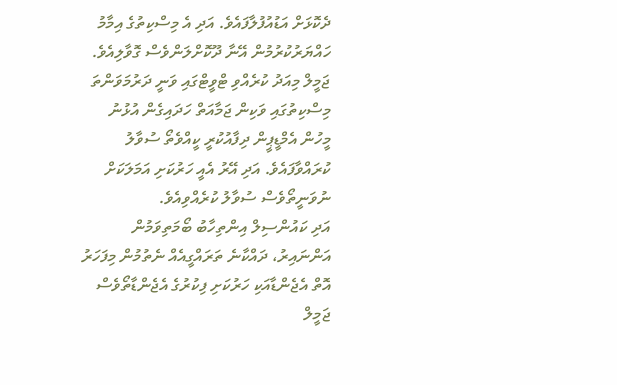ދެކޮޅަށް އަޑުއުފުލާފައެވެ. އަދި އެ މިސްކިތުގެ އިމާމު ހައްޔަރުކުރުމުން އޭނާ ދޫކޮށްލަންވެސް ގޮވާލިއެވެ.
ޖަމީލް މިއަދު ކުރެއްވި ޓްވީޓްގައި ވަނީ ދަރުމަވަންތަ މިސްކިތުގައި ވަކިން ޖަމާއަތް ހަދައިގެން އުޅުނު މީހުން އެމްޑީޕީން ދިފާއުކުރީ ކީއްވެތޯ ސުވާލު ކުރައްވާފައެވެ. އަދި އޭރު އެއީ ހަރުކަށި އަމަލަކަށް ނުވަނީތޯވެސް ސުވާލު ކުރެއްވިއެވެ.
އަދި ކައުންސިލް އިންތިހާބު ބޯމަތިވަމުން އަންނައިރު، ދައްކާނެ ތަރައްގީއެއް ނެތުމުން މިފަހަރު އޮތް އެޖެންޑާއަކި ހަރުކަށި ފިކުރުގެ އެޖެންޑާތޯވެސް ޖަމީލް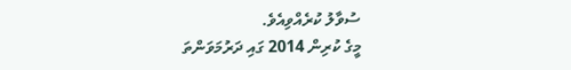ސުވާލު ކުރެއްވިއެވެ.
މީގެ ކުރިން 2014 ގައި ދަރުމަވަންތަ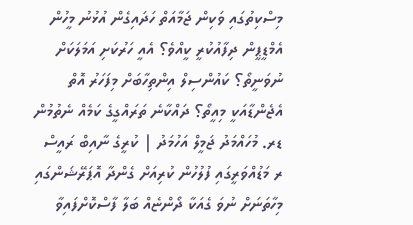މިސްކިތުގައި ވަކިން ޖަމާއަތް ހަދައިގެން އުޅުނު މީހުން އެމްޑީޕީން ދިފާއުކުރީ ކީއްވެ؟ އެއީ ހަރުކަށި އަމަލަކަށް ނުވަނީތޯ؟ ކައުންސިލް އިންތިހާބަށް މިފަހަރު އޮތް އެޖެންޑާއަކީ މިއީތޯ؟ ދައްކާނެ ތަރައްގީގެ ކަމެއް ނެތުމުން
ޑރ. މުހައްމަދު ޖަމީލް އަހުމަދު | ކުރީގެ ނާއިބް ރައީސް
ރ މަޑުއްވަރީގައި ފުލުހުން ކުރިއަށް ގެންދާ އޮޕަރޭޝަންގައި މިހާތަނަށް ނުވަ ގެއަކާ ދޯންޏެއް ބަލާ ފާސްކޮށްފައިވާ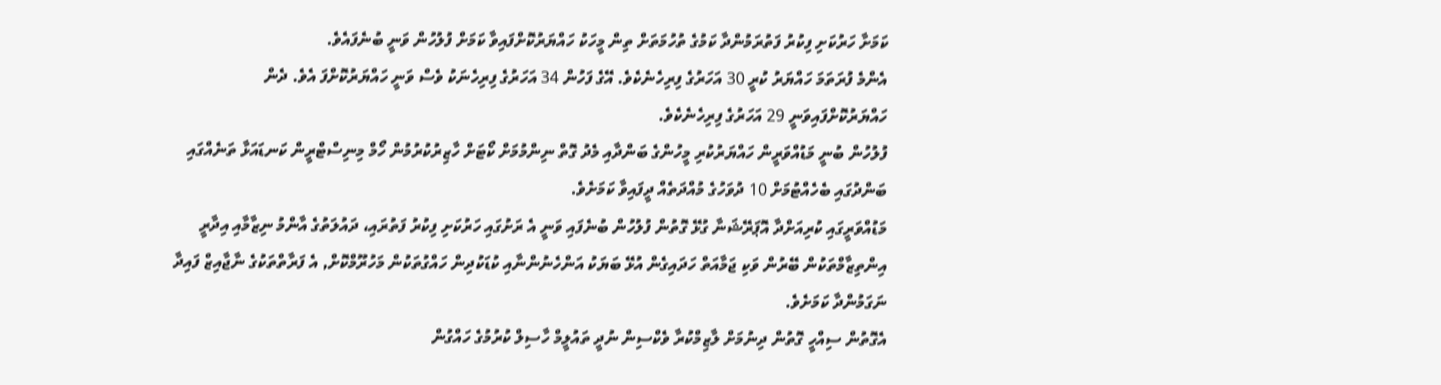ކަމަށާ ހަރުކަށި ފިކުރު ފަތުރަމުންދާ ކަމުގެ ތުހުމަތަށް ތިން މީހަކު ހައްޔަރުކޮށްފައިވާ ކަމަށް ފުލުހުން ވަނީ ބުނެފައެވެ.
އެންމެ ފުރަތަމަ ހައްޔަރު ކުރީ 30 އަހަރުގެ ފިރިހެނެކެވެ. އޭގެ ފަހުން 34 އަހަރުގެ ފިރިހެނަކު ވެސް ވަނީ ހައްޔަރުކޮށްފަ އެވެ. ދެން ހައްޔަރުކޮށްފައިވަނީ 29 އަހަރުގެ ފިރިހެނެކެވެ.
ފުލުހުން ބުނީ މަޑުއްވަރީން ހައްޔަރުކުރި މީހުންގެ ބަންދާއި މެދު ގޮތް ނިންމުމަށް ކޯޓަށް ހާޒިރުކުރުމުން ހޯމް މިނިސްޓްރީން ކަނޑައަޅާ ތަނެއްގައި ބަންދުގައި ބެހެއްޓުމަށް 10 ދުވަހުގެ މުއްދަތެއް ދީފައިވާ ކަމަށެވެ.
މަޑުއްވަރީގައި ކުރިއަށްދާ އޮޕަރޭޝަނާ ގުޅޭ ގޮތުން ފުލުހުން ބުނެފައި ވަނީ އެ ރަށުގައި ހަރުކަށި ފިކުރު ފަތުރައި، ދައުލަތުގެ އާންމު ނިޒާމާއި އިދާރީ އިންތިޒާމްތަކުން ބޭރުން ވަކި ޖަމާއަތް ހަދައިގެން އުޅޭ ބަޔަކު އަންހެނުންނާއި ކުޑަކުދިން ހައްގުތަކުން މަހުރޫމްކޮށް, އެ ފަރާތްތަކުގެ ނާޖާއިޒް ފައިދާ ނަގަމުންދާ ކަމަށެވެ.
އެގޮތުން ސިއްހީ ގޮތުން ދިނުމަށް ލާޒިމްކުރާ ވެކްސިން ނުދީ ތައުލީމް ހާސިލް ކުރުމުގެ ހައްގުން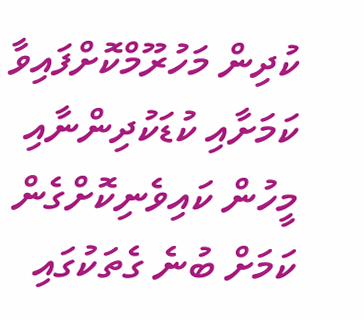ކުދިން މަހުރޫމްކޮށްފައިވާ ކަމަށާއި ކުޑަކުދިންނާއި މީހުން ކައިވެނިކޮށްގެން ކަމަށް ބުނެ ގެތަކުގައި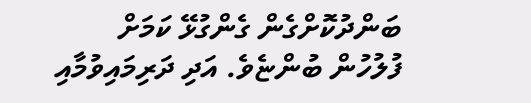ބަންދުކޮށްގެން ގެންގުޅޭ ކަމަށް ފުލުހުން ބުންޏެވެ. އަދި ދަރިމައިވުމާއި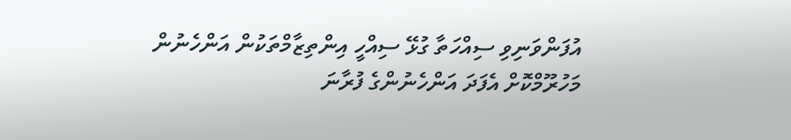އުފަންވަނިވި ސިއްހަތާ ގުޅޭ ސިއްހީ އިންތިޒާމްތަކުން އަންހެނުން މަހުރޫމްކޮށް އެފަދަ އަންހެނުންގެ ފުރާނަ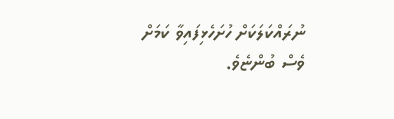ނުރައްކަލަކަށް ހުށަހެޅިފައިވާ ކަމަށް ވެސް ބުންޏެވެ.